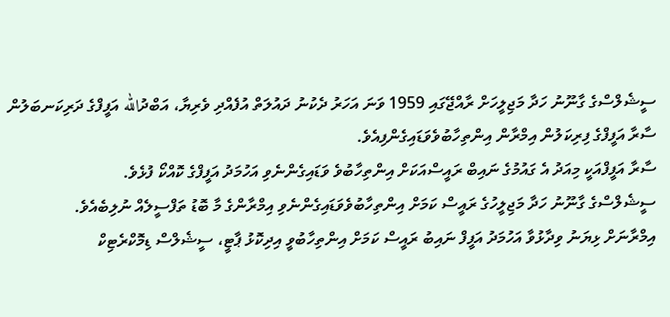ސީޝެލްސްގެ ގާނޫނު ހަދާ މަޖިލީހަށް ރާއްޖޭގައި 1959 ވަނަ އަހަރު ދެކުނު ދައުލަތް އުފެއްދި ވެރިޔާ، އަބްދުالله އަފީފްގެ ދަރިކަނބަލުން ސާރާ އަފީފްގެ ފިރިކަލުން އިމްރާން އިންތިހާބުވެވަޑައިގެންފިއެވެ.
ސާރާ އަފީފްއަކީ މިއަދު އެ ގައުމުގެ ނައިބް ރައީސްއަކަށް އިންތިހާބުވެ ވަޑައިގެންނެވި އަހުމަދު އަފީފްގެ ކޮއްކޯ ފުޅެވެ.
ސީޝެލްސްގެ ގާނޫނު ހަދާ މަޖިލީހުގެ ރައީސް ކަމަށް އިންތިހާބުވެވަޑައިގެންނެވި އިމްރާންގެ މާ ބޮޑު ތަފްސީލެއް ނުލިބެއެވެ.
އިމްރާނަށް ޅިޔަނު ވިދާޅުވާ އަހުމަދު އަފީފް ނައިބު ރައީސް ކަމަށް އިންތިހާބުވީ އިދިކޮޅު ޕާޓީ، ސީޝެލްސް ޑިމޮކްރެޓިކް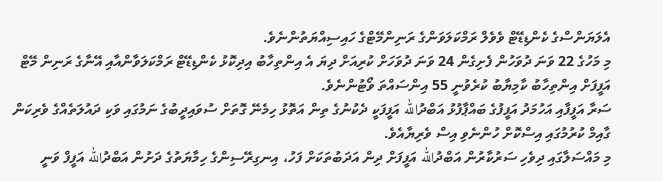އެލަޔަންސްގެ ކެންޑިޑޭޓް ވެވެލް ރަމްކަލަވަންގެ ރަނިންމޭޓްގެ ހައިސިއްޔަތުންނެވެ.
މި މަހުގެ 22 ވަނަ ދުވަހުން ފެށިގެން 24 ވަނަ ދުވަހަށް ކުރިއަށް ދިޔަ އެ އިންތިހާބު އިދިކޮޅު ކެންޑިޑޭޓް ރަމްކަލަވާންއާއި އޭނާގެ ރަނިން މޭޓް އަފީފަށް އިންތިހާބު ކާމިޔާބު ކުރެވުނީ 55 އިންސައްތަ ވޯޓުންނެވެ.
ސަރާ އަފީފާއި އަހުމަދު އަފީފުގެ ބައްޕާފުޅު އަބްދުالله އަފީފަކީ ދެކުނުގެ ތިން އަތޮޅު ހިމެނޭ ގޮތަށް ސުވައިދީބުގެ ނަމުގައި ވަކި ދައުލަތެއްގެ ވެރިކަން ގާއިމް ކުރުމުގައި އިސްކޮށް ހުންނެވި އިސް ވެރިޔާއެވެ.
މި މައްސަލާގައި ދިވެހި ސަރުކާރުން އަބްދުالله އަފީފަށް ދިން އަދަބުތަކަށް ފަހު، އިނގިރޭސިންގެ ހިމާޔަތުގެ ދަށުން އަބްދުالله އަފީފް ވަނީ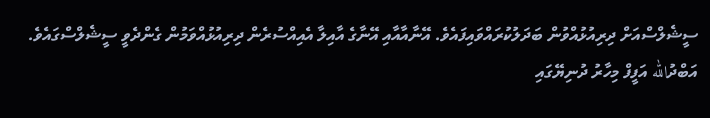ސީޝެލްސްއަށް ދިރިއުޅުއްވުން ބަދަލުކުރައްވައިފައެވެ. އޭނާއާއާއި އޭނާގެ އާއިލާ އެއިއްސުރެން ދިރިއުޅުއްވަމުން ގެންދެވީ ސީޝެލްސްގައެވެ.
އަބްދުالله އަފީފް މިހާރު ދުނިޔޭގައި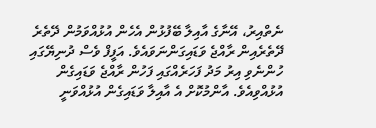ނެތްއިރު، އޭނާގެ އާއިލާ ބޭފުޅުން އެހެން އުޅުއްވަމުން ދޭތެރެ ދޭތެރެއިން ރާއްޖެ ވަޑައިގަންނަވައެވެ. އަފީފް ވެސް ދުނިޔޭގައި ހުންނެވި އިރު މަދު ފަހަރެއްގައި ފަހުން ރާއްޖެ ވަޑައިގެން އުޅުއްވިއެވެ. އާންމުކޮށް އެ އާއިލާ ވަޑައިގެން އުޅުއްވަނީ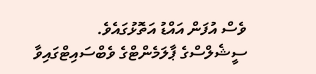ވެސް އުފަން އައްޑު އަތޮޅުގައެވެ.
ސީޝެލްސްގެ ޕާލަމެންޓްގެ ވެބްސައިޓްގައިވާ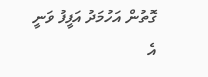ގޮތުން އަހުމަދު އަފީފު ވަނީ އެ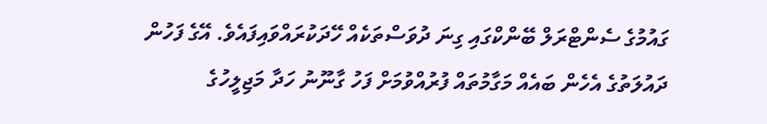ގައުމުގެ ސެންޓްރަލް ބޭންކްގައި ގިނަ ދުވަސްތަކެއް ހޭދަކުރައްވައިފައެވެ. އޭގެ ފަހުން ދައުލަތުގެ އެހެން ބައެއް މަގާމުތައް ފުރުއްވުމަށް ފަހު ގާނޫނު ހަދާ މަޖިލީހުގެ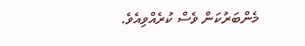މެންބަރުކަން ވެސް ކުރެއްވިއެވެ.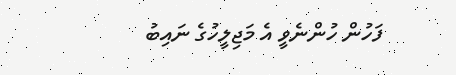ފަހުން ހުންނެވީ އެ މަޖިލީހުގެ ނައިބު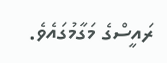ރައީސްގެ މަގާމުގައެވެ.